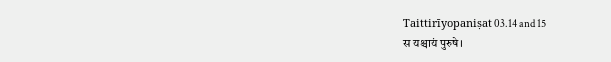Taittirīyopaniṣat 03.14 and 15
स यश्चायं पुरुषे।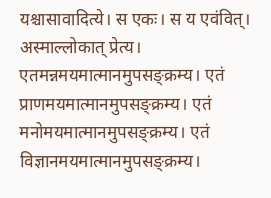यश्चासावादित्ये। स एकः। स य एवंवित्। अस्माल्लोकात् प्रेत्य। एतमन्नमयमात्मानमुपसङ्क्रम्य। एतं प्राणमयमात्मानमुपसङ्क्रम्य। एतं मनोमयमात्मानमुपसङ्क्रम्य। एतं विज्ञानमयमात्मानमुपसङ्क्रम्य।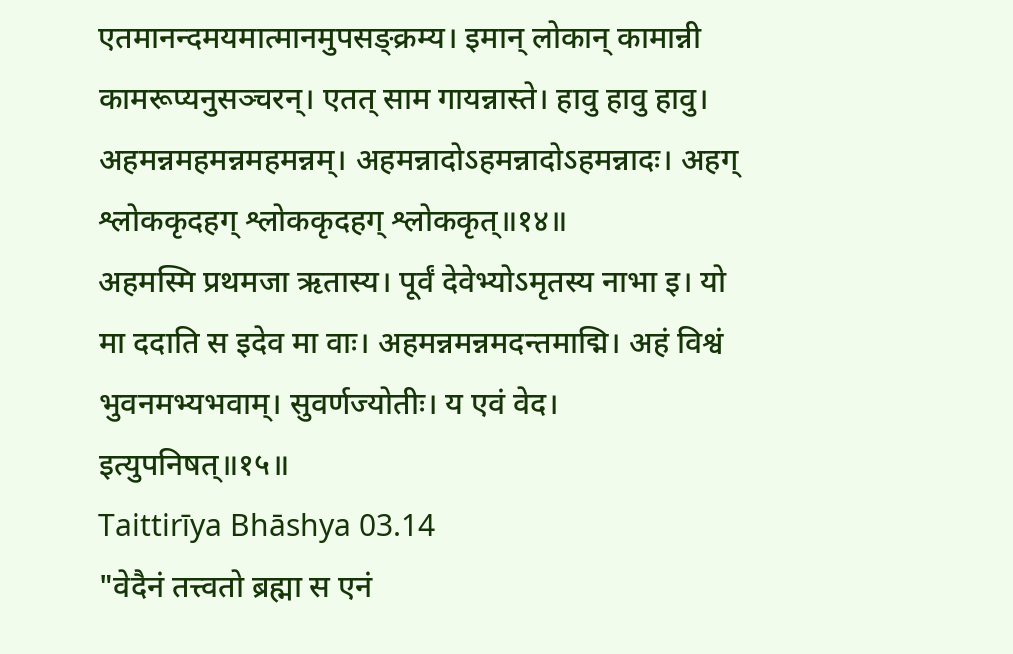एतमानन्दमयमात्मानमुपसङ्क्रम्य। इमान् लोकान् कामान्नी कामरूप्यनुसञ्चरन्। एतत् साम गायन्नास्ते। हावु हावु हावु। अहमन्नमहमन्नमहमन्नम्। अहमन्नादोऽहमन्नादोऽहमन्नादः। अहग् श्लोककृदहग् श्लोककृदहग् श्लोककृत्॥१४॥
अहमस्मि प्रथमजा ऋतास्य। पूर्वं देवेभ्योऽमृतस्य नाभा इ। यो मा ददाति स इदेव मा वाः। अहमन्नमन्नमदन्तमाद्मि। अहं विश्वं भुवनमभ्यभवाम्। सुवर्णज्योतीः। य एवं वेद। इत्युपनिषत्॥१५॥
Taittirīya Bhāshya 03.14
"वेदैनं तत्त्वतो ब्रह्मा स एनं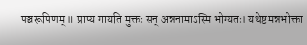पञ्चरूपिणम्॥ प्राप्य गायति मुक्तः सन् अन्ननामाऽस्मि भोग्यतः। यथेष्टमन्नभोक्ता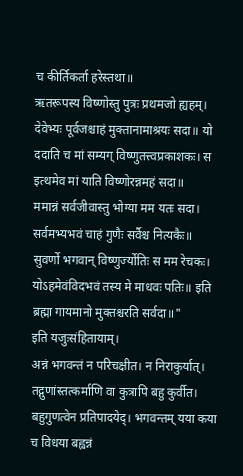च कीर्तिकर्ता हरेस्तथा॥
ऋतरूपस्य विष्णोस्तु पुत्रः प्रथमजो ह्यहम्। देवेभ्यः पूर्वजश्चाहं मुक्तानामाश्रयः सदा॥ यो ददाति च मां सम्यग् विष्णुतत्त्वप्रकाशकः। स इत्थमेव मां याति विष्णोरन्नमहं सदा॥
ममान्नं सर्वजीवास्तु भोग्या मम यतः सदा। सर्वमभ्यभवं चाहं गुणैः सर्वैश्च नित्यकैः॥
सुवर्णो भगवान् विष्णुर्ज्योतिः स मम रेचकः। योऽहमेवंविदभवं तस्य मे माधवः पतिः॥ इति ब्रह्मा गायमानो मुक्तश्चरति सर्वदा॥"
इति यजुःसंहितायाम्।
अन्नं भगवन्तं न परिचक्षीत। न निराकुर्यात्। तद्गुणांस्तत्कर्माणि वा कुत्रापि बहु कुर्वीत। बहुगुणत्वेन प्रतिपादयेद्। भगवन्तम् यया कया च विधया बह्वन्नं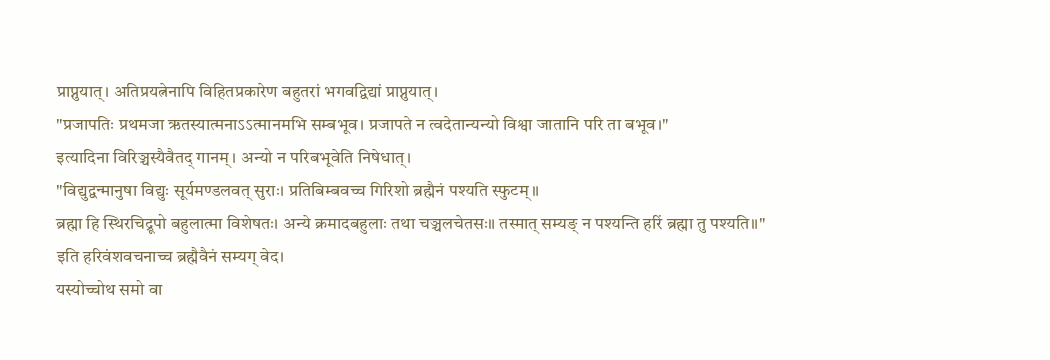प्राप्नुयात्। अतिप्रयत्नेनापि विहितप्रकारेण बहुतरां भगवद्विद्यां प्राप्नुयात्।
"प्रजापतिः प्रथमजा ऋतस्यात्मनाऽऽत्मानमभि सम्बभूव। प्रजापते न त्वदेतान्यन्यो विश्वा जातानि परि ता बभूव।"
इत्यादिना विरिञ्चस्यैवैतद् गानम्। अन्यो न परिबभूवेति निषेधात्।
"विद्युद्वन्मानुषा विद्युः सूर्यमण्डलवत् सुराः। प्रतिबिम्बवच्च गिरिशो ब्रह्मैनं पश्यति स्फुटम्॥
ब्रह्मा हि स्थिरचिद्रूपो बहुलात्मा विशेषतः। अन्ये क्रमादबहुलाः तथा चञ्चलचेतसः॥ तस्मात् सम्यङ् न पश्यन्ति हरिं ब्रह्मा तु पश्यति॥"
इति हरिवंशवचनाच्च ब्रह्मैवैनं सम्यग् वेद।
यस्योच्चोथ समो वा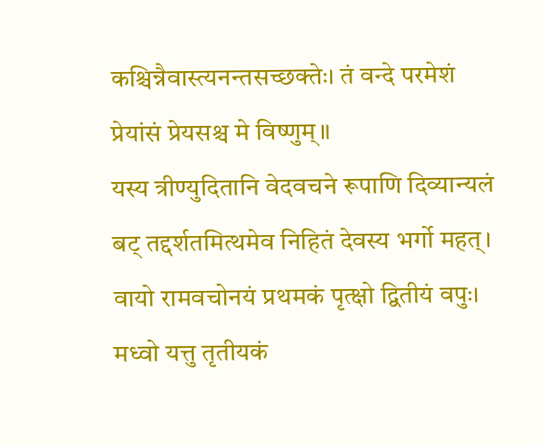कश्चिन्नैवास्त्यनन्तसच्छक्तेः। तं वन्दे परमेशं प्रेयांसं प्रेयसश्च मे विष्णुम्॥
यस्य त्रीण्युदितानि वेदवचने रूपाणि दिव्यान्यलं बट् तद्दर्शतमित्थमेव निहितं देवस्य भर्गो महत्।
वायो रामवचोनयं प्रथमकं पृत्क्षो द्वितीयं वपुः। मध्वो यत्तु तृतीयकं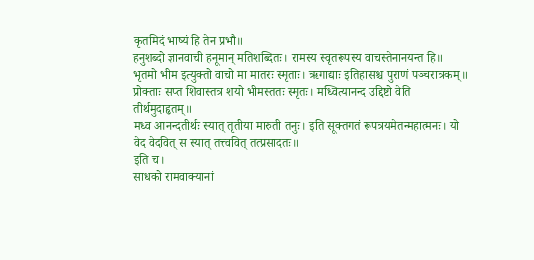कृतमिदं भाष्यं हि तेन प्रभौ॥
हनुशब्दो ज्ञानवाची हनूमान् मतिशब्दितः। रामस्य स्वृतरूपस्य वाचस्तेनानयन्त हि॥
भृतमो भीम इत्युक्तो वाचो मा मातरः स्मृताः। ऋगाद्याः इतिहासश्च पुराणं पञ्चरात्रकम्॥
प्रोक्ताः सप्त शिवास्तत्र शयो भीमस्ततः स्मृतः। मध्वित्यानन्द उद्दिष्टो वेति तीर्थमुदाहृतम्॥
मध्व आनन्दतीर्थः स्यात् तृतीया मारुती तनुः। इति सूक्तगतं रूपत्रयमेतन्महात्मनः। यो वेद वेदवित् स स्यात् तत्त्ववित् तत्प्रसादतः॥
इति च।
साधको रामवाक्यानां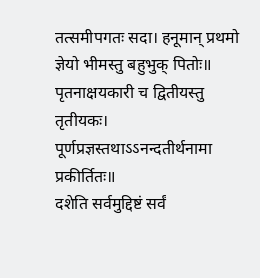तत्समीपगतः सदा। हनूमान् प्रथमो ज्ञेयो भीमस्तु बहुभुक् पितोः॥
पृतनाक्षयकारी च द्वितीयस्तु तृतीयकः। पूर्णप्रज्ञस्तथाऽऽनन्दतीर्थनामा प्रकीर्तितः॥
दशेति सर्वमुद्दिष्टं सर्वं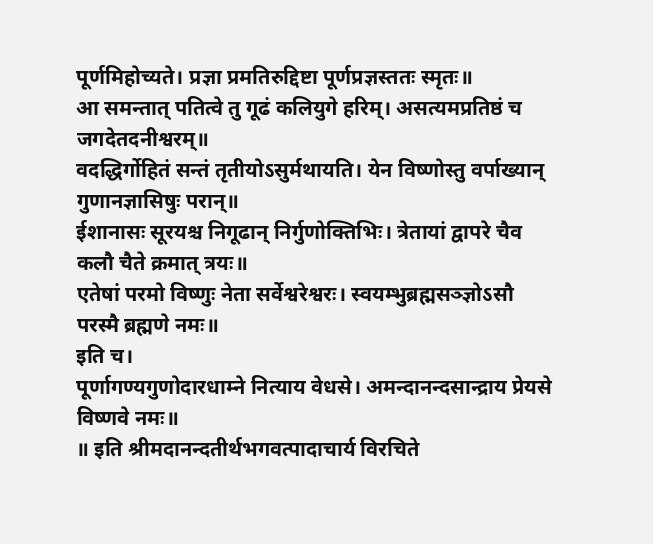पूर्णमिहोच्यते। प्रज्ञा प्रमतिरुद्दिष्टा पूर्णप्रज्ञस्ततः स्मृतः॥
आ समन्तात् पतित्वे तु गूढं कलियुगे हरिम्। असत्यमप्रतिष्ठं च जगदेतदनीश्वरम्॥
वदद्धिर्गोहितं सन्तं तृतीयोऽसुर्मथायति। येन विष्णोस्तु वर्पाख्यान् गुणानज्ञासिषुः परान्॥
ईशानासः सूरयश्च निगूढान् निर्गुणोक्तिभिः। त्रेतायां द्वापरे चैव कलौ चैते क्रमात् त्रयः॥
एतेषां परमो विष्णुः नेता सर्वेश्वरेश्वरः। स्वयम्भुब्रह्मसञ्ज्ञोऽसौ परस्मै ब्रह्मणे नमः॥
इति च।
पूर्णागण्यगुणोदारधाम्ने नित्याय वेधसे। अमन्दानन्दसान्द्राय प्रेयसे विष्णवे नमः॥
॥ इति श्रीमदानन्दतीर्थभगवत्पादाचार्य विरचिते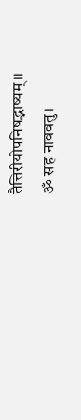तैत्तिरीयोपनिषद्भाष्यम्॥
ॐ सह नाववतु।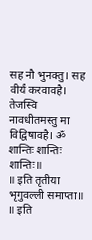सह नौ भुनक्तु। सह वीर्यं करवावहै। तेजस्वि नावधीतमस्तु मा विद्विषावहै। ॐ शान्तिः शान्तिः शान्तिः॥
॥ इति तृतीया भृगुवल्ली समाप्ता॥
॥ इति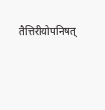तैत्तिरीयोपनिषत्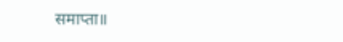समाप्ता॥